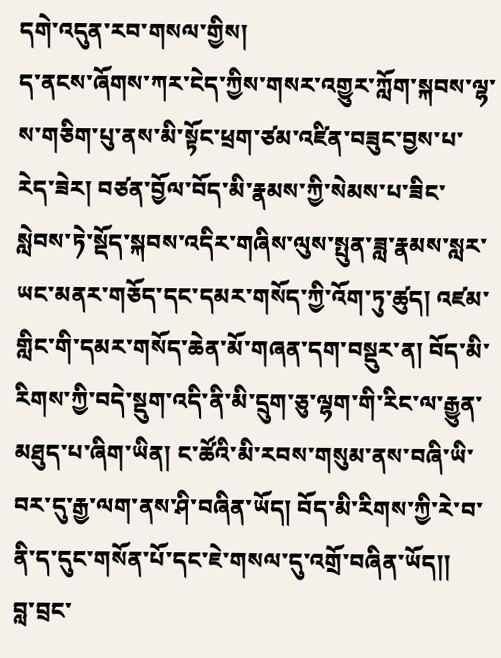དགེ་འདུན་རབ་གསལ་གྱིས།
ད་ནངས་ཞོགས་ཀར་ངེད་ཀྱིས་གསར་འགྱུར་ཀློག་སྐབས་ལྷ་ས་གཅིག་པུ་ནས་མི་སྟོང་ཕྲག་ཙམ་འཛིན་བཟུང་བྱས་པ་རེད་ཟེར། བཙན་བྱོལ་བོད་མི་རྣམས་ཀྱི་སེམས་པ་ཟིང་སླེབས་ཏེ་སྡོད་སྐབས་འདིར་གཞིས་ལུས་སྤུན་ཟླ་རྣམས་སླར་ཡང་མནར་གཅོད་དང་དམར་གསོད་ཀྱི་འོག་ཏུ་ཚུད། འཛམ་གླིང་གི་དམར་གསོད་ཆེན་མོ་གཞན་དག་བསྡུར་ན། བོད་མི་རིགས་ཀྱི་བདེ་སྡུག་འདི་ནི་མི་དྲུག་ཅུ་ལྷག་གི་རིང་ལ་རྒྱུན་མཐུད་པ་ཞིག་ཡིན། ང་ཚོའི་མི་རབས་གསུམ་ནས་བཞི་ཡི་བར་དུ་རྒྱ་ལག་ནས་ཤི་བཞིན་ཡོད། བོད་མི་རིགས་ཀྱི་རེ་བ་ནི་ད་དུང་གསོན་པོ་དང་ཇེ་གསལ་དུ་འགྲོ་བཞིན་ཡོད།།
བླ་བྲང་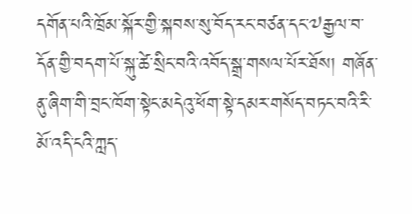དགོན་པའི་ཁྲོམ་སྐོར་གྱི་སྐབས་སུ་བོད་རང་བཙན་དང་༧རྒྱལ་བ་དོན་གྱི་བདག་པོ་སྐུ་ཚེ་སྲིང་བའི་འབོད་སྒྲ་གསལ་པོར་ཐོས། གཞོན་ནུ་ཞིག་གི་བྲང་ཁོག་སྟེང་མདེའུ་ཕོག་སྟེ་དམར་གསོད་བཏང་བའི་རི་མོ་འདི་ངའི་ཀླད་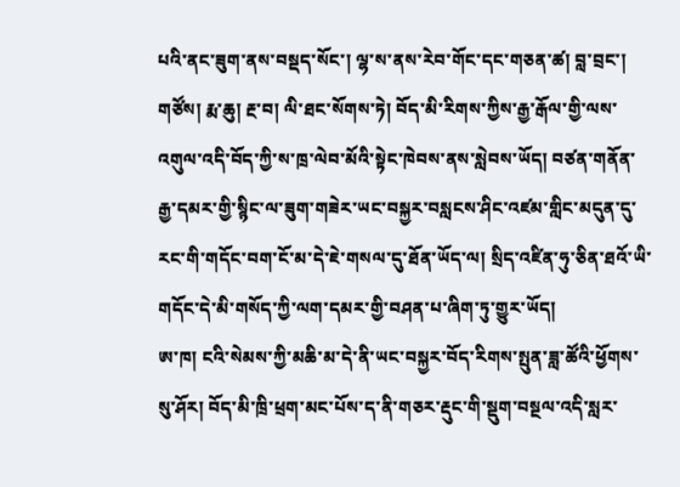པའི་ནང་ཟུག་ནས་བསྡད་སོང་། ལྷ་ས་ནས་རེབ་གོང་དང་གཅན་ཚ། བླ་བྲང་། གཙོས། རྨ་ཆུ། རྔ་བ། ལི་ཐང་སོགས་ཏེ། བོད་མི་རིགས་ཀྱིས་རྒྱ་རྒོལ་གྱི་ལས་འགུལ་འདི་བོད་ཀྱི་ས་ཁྲ་ལེབ་མོའི་སྟེང་ཁེབས་ནས་སླེབས་ཡོད། བཙན་གནོན་རྒྱ་དམར་གྱི་སྙིང་ལ་ཟུག་གཟེར་ཡང་བསྐྱར་བསླངས་ཤིང་འཛམ་གླིང་མདུན་དུ་རང་གི་གདོང་བག་ངོ་མ་དེ་ཇེ་གསལ་དུ་ཐོན་ཡོད་ལ། སྲིད་འཛིན་ཧུ་ཅིན་ཐའོ་ཡི་གདོང་དེ་མི་གསོད་ཀྱི་ལག་དམར་གྱི་བཤན་པ་ཞིག་ཏུ་གྱུར་ཡོད།
ཨ་ཁ། ངའི་སེམས་ཀྱི་མཆི་མ་དེ་ནི་ཡང་བསྐྱར་བོད་རིགས་སྤུན་ཟླ་ཚོའི་ཕྱོགས་སུ་ཤོར། བོད་མི་ཁྲི་ཕྲག་མང་པོས་ད་ནི་གཅར་རྡུང་གི་སྡུག་བསྔལ་འདི་སླར་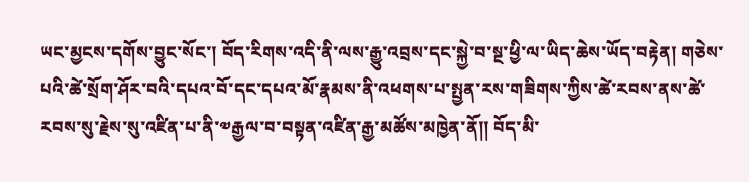ཡང་མྱངས་དགོས་བྱུང་སོང་། བོད་རིགས་འདི་ནི་ལས་རྒྱུ་འབྲས་དང་སྐྱེ་བ་སྔ་ཕྱི་ལ་ཡིད་ཆེས་ཡོད་བརྟེན། གཅེས་པའི་ཚེ་སྲོག་ཤོར་བའི་དཔའ་བོ་དང་དཔའ་མོ་རྣམས་ནི་འཕགས་པ་སྤྱན་རས་གཟིགས་ཀྱིས་ཚེ་རབས་ནས་ཚེ་རབས་སུ་རྗེས་སུ་འཛིན་པ་ནི་༧རྒྱལ་བ་བསྟན་འཛིན་རྒྱ་མཚོས་མཁྱེན་ནོ༎ བོད་མི་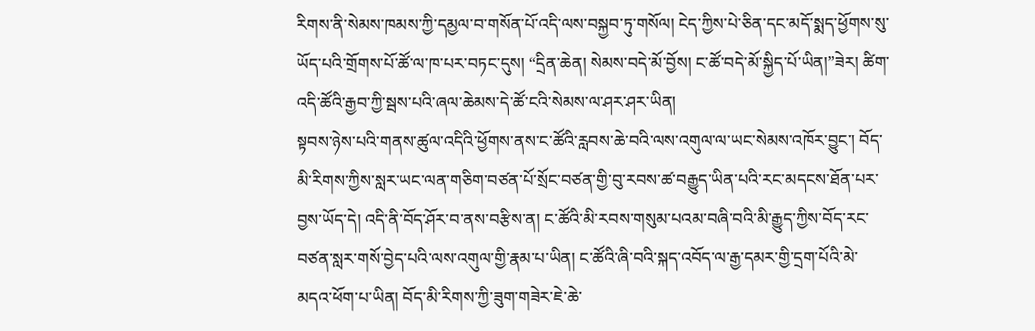རིགས་ནི་སེམས་ཁམས་ཀྱི་དམྱལ་བ་གསོན་པོ་འདི་ལས་བསྐྱབ་ཏུ་གསོལ། ངེད་ཀྱིས་པེ་ཅིན་དང་མདོ་སྨད་ཕྱོགས་སུ་ཡོད་པའི་གྲོགས་པོ་ཚོ་ལ་ཁ་པར་བཏང་དུས། “དྲིན་ཆེན། སེམས་བདེ་མོ་བྱོས། ང་ཚོ་བདེ་མོ་སྐྱིད་པོ་ཡིན།”ཟེར། ཚིག་འདི་ཚོའི་རྒྱབ་ཀྱི་སྦས་པའི་ཞལ་ཆེམས་དེ་ཚོ་ངའི་སེམས་ལ་ཤར་ཤར་ཡིན།
སྟབས་ཉེས་པའི་གནས་ཚུལ་འདིའི་ཕྱོགས་ནས་ང་ཚོའི་རླབས་ཆེ་བའི་ལས་འགུལ་ལ་ཡང་སེམས་འཁོར་བྱུང་། བོད་མི་རིགས་ཀྱིས་སླར་ཡང་ལན་གཅིག་བཙན་པོ་སྲོང་བཙན་གྱི་བུ་རབས་ཚ་བརྒྱུད་ཡིན་པའི་རང་མདངས་ཐོན་པར་བྱས་ཡོད་དེ། འདི་ནི་བོད་ཤོར་བ་ནས་བརྩིས་ན། ང་ཚོའི་མི་རབས་གསུམ་པའམ་བཞི་བའི་མི་རྒྱུད་ཀྱིས་བོད་རང་བཙན་སླར་གསོ་བྱེད་པའི་ལས་འགུལ་གྱི་རྣམ་པ་ཡིན། ང་ཚོའི་ཞི་བའི་སྐད་འབོད་ལ་རྒྱ་དམར་གྱི་དྲག་པོའི་མེ་མདའ་ཕོག་པ་ཡིན། བོད་མི་རིགས་ཀྱི་ཟུག་གཟེར་ཇེ་ཆེ་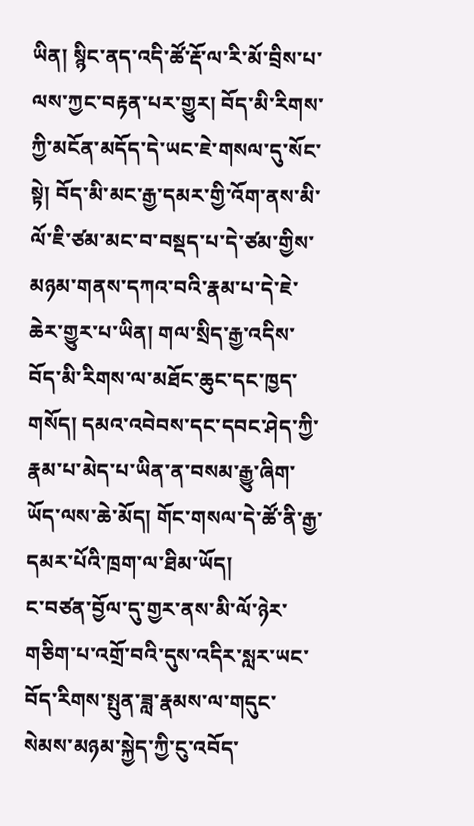ཡིན། སྙིང་ནད་འདི་ཚོ་རྡོ་ལ་རི་མོ་བྲིས་པ་ལས་ཀྱང་བརྟན་པར་གྱུར། བོད་མི་རིགས་ཀྱི་མངོན་མདོད་དེ་ཡང་ཇེ་གསལ་དུ་སོང་སྟེ། བོད་མི་མང་རྒྱ་དམར་གྱི་འོག་ནས་མི་ལོ་ཇི་ཙམ་མང་བ་བསྡད་པ་དེ་ཙམ་གྱིས་མཉམ་གནས་དཀའ་བའི་རྣམ་པ་དེ་ཇེ་ཆེར་གྱུར་པ་ཡིན། གལ་སྲིད་རྒྱ་འདིས་བོད་མི་རིགས་ལ་མཐོང་ཆུང་དང་ཁྱད་གསོད། དམའ་འབེབས་དང་དབང་ཤེད་ཀྱི་རྣམ་པ་མེད་པ་ཡིན་ན་བསམ་རྒྱུ་ཞིག་ཡོད་ལས་ཆེ་མོད། གོང་གསལ་དེ་ཚོ་ནི་རྒྱ་དམར་པོའི་ཁྲག་ལ་ཐིམ་ཡོད།
ང་བཙན་བྱོལ་དུ་གྱར་ནས་མི་ལོ་ཉེར་གཅིག་པ་འགྲོ་བའི་དུས་འདིར་སླར་ཡང་བོད་རིགས་སྤུན་ཟླ་རྣམས་ལ་གདུང་སེམས་མཉམ་སྐྱེད་ཀྱི་ངུ་འབོད་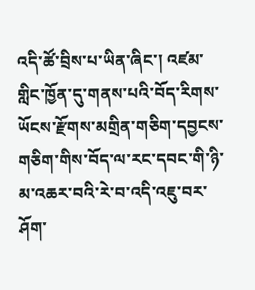འདི་ཚོ་བྲིས་པ་ཡིན་ཞིང་། འཛམ་གླིང་ཁྱོན་དུ་གནས་པའི་བོད་རིགས་ཡོངས་རྫོགས་མགྲིན་གཅིག་དབྱངས་གཅིག་གིས་བོད་ལ་རང་དབང་གི་ཉི་མ་འཆར་བའི་རེ་བ་འདི་འཇུ་བར་ཤོག་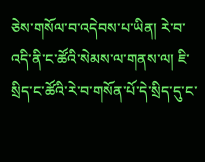ཅེས་གསོལ་བ་འདེབས་པ་ཡིན། རེ་བ་འདི་ནི་ང་ཚོའི་སེམས་ལ་གནས་ལ། ཇི་སྲིད་ང་ཚོའི་རེ་བ་གསོན་པོ་དེ་སྲིད་དུ་ང་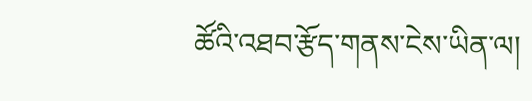ཚོའི་འཐབ་རྩོད་གནས་ངེས་ཡིན་ལ།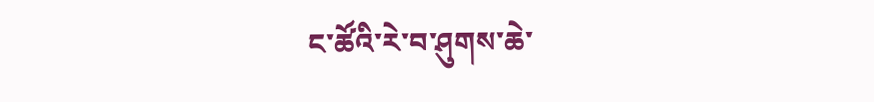ང་ཚོའི་རེ་བ་ཤུགས་ཆེ་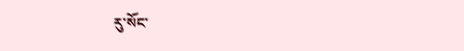རུ་སོང་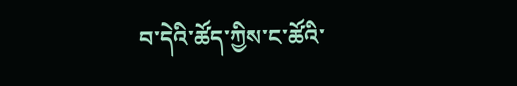བ་དེའི་ཚོད་ཀྱིས་ང་ཚོའི་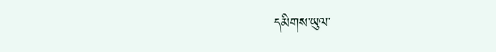དམིགས་ཡུལ་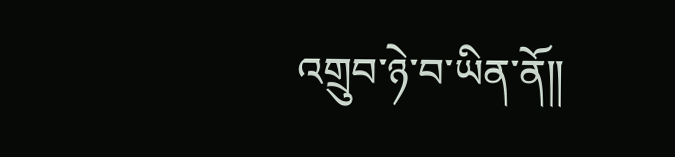འགྲུབ་ཉེ་བ་ཡིན་ནོ༎